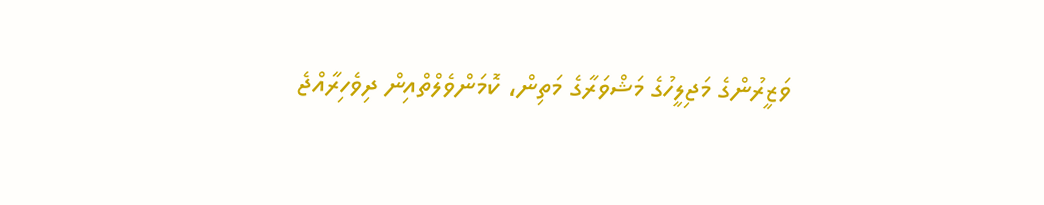ވަޒީރުންގެ މަޖިލީހުގެ މަޝްވަރާގެ މަތިން، ކޮމަންވެލްތްއިން ދިވެހިރާއްޖެ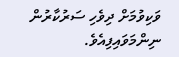ވަކިވުމަށް ދިވެހި ސަރުކާރުން ނިންމަވައިފިއެވެ.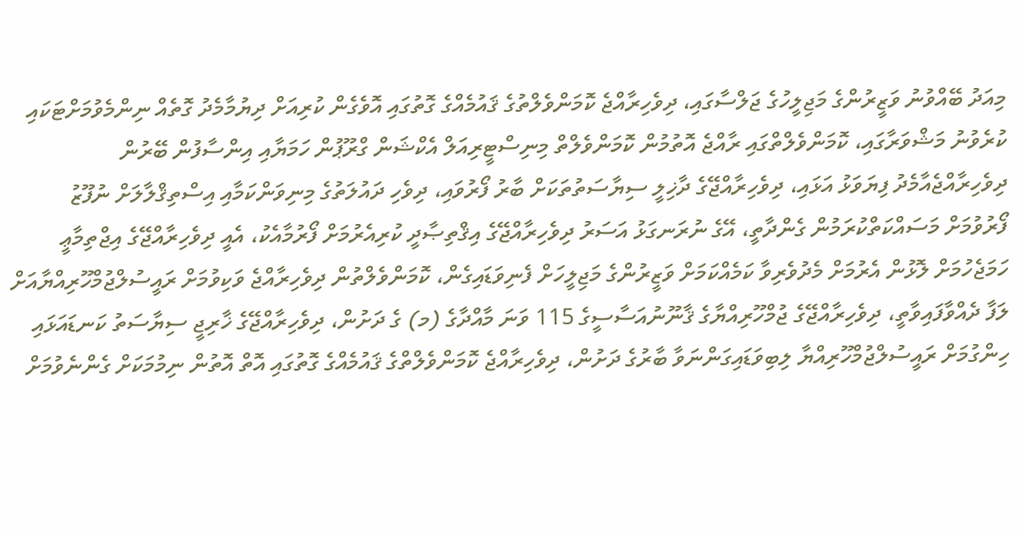މިއަދު ބޭއްވުނު ވަޒީރުންގެ މަޖިލީހުގެ ޖަލްސާގައި، ދިވެހިރާއްޖެ ކޮމަންވެލްތުގެ ޤައުމެއްގެ ގޮތުގައި އޮވެގެން ކުރިއަށް ދިޔުމާމެދު ގޮތެއް ނިންމެވުމަށްޓަކައި ކުރެވުނު މަޝްވަރާގައި، ކޮމަންވެލްތްގައި ރާއްޖެ އޮތުމުން ކޮމަންވެލްތް މިނިސްޓީރިއަލް އެކްޝަން ގްރޫޕުން ހަމަޔާއި އިންސާފުން ބޭރުން ދިވެހިރާއްޖެއާމެދު ފިޔަވަޅު އަޅައި، ދިވެހިރާއްޖޭގެ ދާޚިލީ ސިޔާސަތުތަކަށް ބާރު ފޯރުވައި، ދިވެހި ދައުލަތުގެ މިނިވަންކަމާއި އިސްތިޤްލާލަށް ނުފޫޒު ފޯރުވުމަށް މަސައްކަތްކުރަމުން ގެންދާތީ، އޭގެ ނުރަނގަޅު އަސަރު ދިވެހިރާއްޖޭގެ އިޤްތިޞާދީ ކުރިއެރުމަށް ފޯރުމާއެކު، އެއީ ދިވެހިރާއްޖޭގެ އިޖްތިމާޢީ ހަމަޖެހުމަށް ލޮޅުން އެރުމަށް މެދުވެރިވާ ކަމެއްކަމަށް ވަޒީރުންގެ މަޖިލީހަށް ފެނިވަޑައިގެން، ކޮމަންވެލްތުން ދިވެހިރާއްޖެ ވަކިވުމަށް ރައީސުލްޖުމްހޫރިއްޔާއަށް ލަފާ ދެއްވާފައިވާތީ، ދިވެހިރާއްޖޭގެ ޖުމްހޫރިއްޔާގެ ޤާނޫނުއަސާސީގެ 115 ވަނަ މާއްދާގެ (މ) ގެ ދަށުން، ދިވެހިރާއްޖޭގެ ޚާރިޖީ ސިޔާސަތު ކަނޑައަޅައި ހިންގުމަށް ރައީސުލްޖުމްހޫރިއްޔާ ލިބިވަޑައިގަންނަވާ ބާރުގެ ދަށުން، ދިވެހިރާއްޖެ ކޮމަންވެލްތްގެ ޤައުމެއްގެ ގޮތުގައި އޮތް އޮތުން ނިމުމަކަށް ގެންނެވުމަށް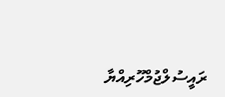ރައީސުލްޖުމްހޫރިއްޔާ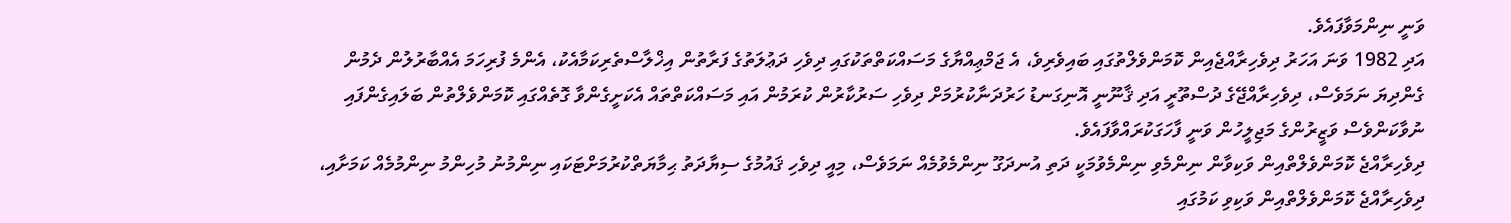ވަނީ ނިންމަވާފައެވެ.
އަދި 1982 ވަނަ އަހަރު ދިވެހިރާއްޖެއިން ކޮމަންވެލްތުގައި ބައިވެރިވެ، އެ ޖަމްޢިއްޔާގެ މަސައްކަތްތަކުގައި ދިވެހި ދަޢުލަތުގެ ފަރާތުން އިޚްލާސްތެރިކަމާއެކު، އެންމެ ފުރިހަމަ އެއްބާރުލުން ދެމުން ގެންދިޔަ ނަމަވެސް، ދިވެހިރާއްޖޭގެ ދުސްތޫރީ އަދި ޤާނޫނީ އޮނިގަނޑު ހަރުދަނާކުރުމަށް ދިވެހި ސަރުކާރުން ކުރަމުން އައި މަސައްކަތްތައް އެކަށީގެންވާ ގޮތެއްގައި ކޮމަންވެލްތުން ބަލައިގެންފައި ނުވާކަންވެސް ވަޒީރުންގެ މަޖިލީހުން ވަނީ ފާހަގަކުރައްވާފައެވެ.
ދިވެހިރާއްޖެ ކޮމަންވެލްތްއިން ވަކިވާން ނިންމެވި ނިންމެވުމަކީ ދަތި އުނދަގޫ ނިންމެވުމެއް ނަމަވެސް، މިއީ ދިވެހި ޤައުމުގެ ސިޔާދަތު ޙިމާޔަތްކުރުމަށްޓަކައި ނިންމުނު މުހިންމު ނިންމުމެއް ކަމަށާއި، ދިވެހިރާއްޖެ ކޮމަންވެލްތްއިން ވަކިވި ކަމުގައި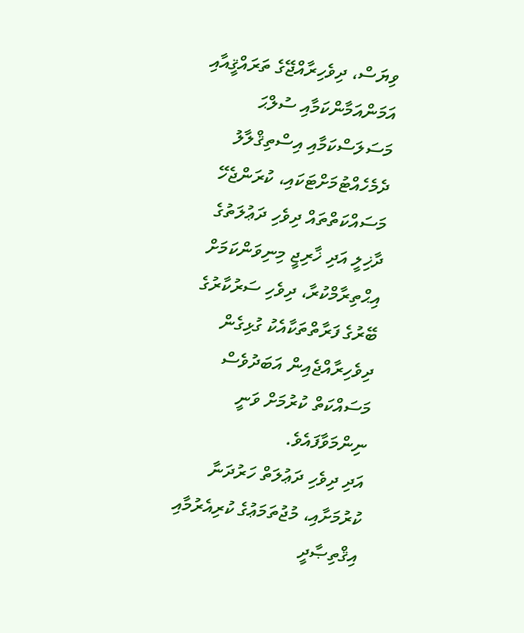ވިޔަސް، ދިވެހިރާއްޖޭގެ ތަރައްޤީއާއި އަމަންއަމާންކަމާއި ސުލްޙަ މަސަލަސްކަމާއި އިސްތިޤްލާލު ދެމެހެއްޓުމަށްޓަކައި، ކުރަންޖެހޭ މަސައްކަތްތައް ދިވެހި ދަޢުލަތުގެ ދާޚިލީ އަދި ޚާރިޖީ މިނިވަންކަމަށް އިޙްތިރާމްކުރާ، ދިވެހި ސަރުކާރުގެ ބޭރުގެ ފަރާތްތަކާއެކު ގުޅިގެން ދިވެހިރާއްޖެއިން އަބަދުވެސް މަސައްކަތް ކުރުމަށް ވަނީ ނިންމަވާފައެވެ.
އަދި ދިވެހި ދަޢުލަތް ހަރުދަނާ ކުރުމަށާއި، މުޖުތަމަޢުގެ ކުރިއެރުމާއި އިޤްތިޞާދީ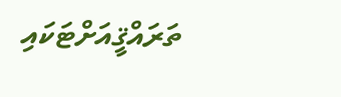ތަރައްޤީއަށްޓަކައި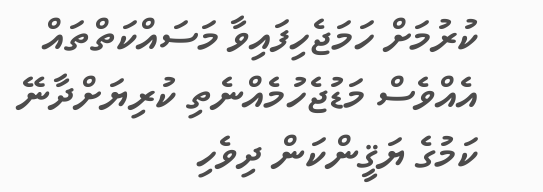ކުރުމަށް ހަމަޖެހިފައިވާ މަސައްކަތްތައް އެއްވެސް މަޑުޖެހުމެއްނެތި ކުރިޔަށްދާނޭ ކަމުގެ ޔަޤީންކަން ދިވެހި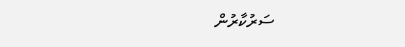ސަރުކާރުން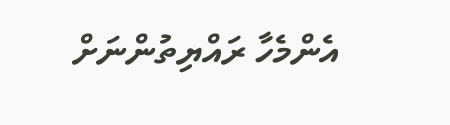އެންމެހާ ރައްޔިތުންނަށް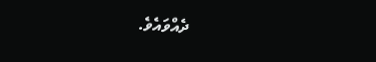ދެއްވައެވެ.